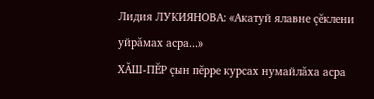Лидия ЛУКИЯНОВА: «Акатуй ялавне çĕклени уйрăмах асра...»
ХĂШ-ПĔР çын пĕрре курсах нумайлăха асра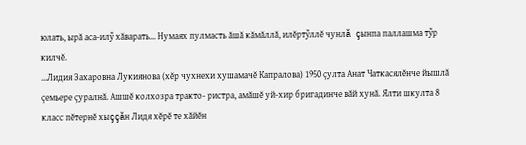юлать, ырă аса-илỹ хăварать... Нумаях пулмасть ăшă кăмăллă, илĕртỹллĕ чунлă çынпа паллашма тỹр килчĕ.
...Лидия Захаровна Лукиянова (хĕр чухнехи хушамачĕ Капралова) 1950 çулта Анат Чаткасялĕнче йышлă çемьере çуралнă. Ашшĕ колхозра тракто- ристра, амăшĕ уй-хир бригадинче вăй хунă. Ялти шкулта 8 класс пĕтернĕ хыççăн Лидя хĕрĕ те хăйĕн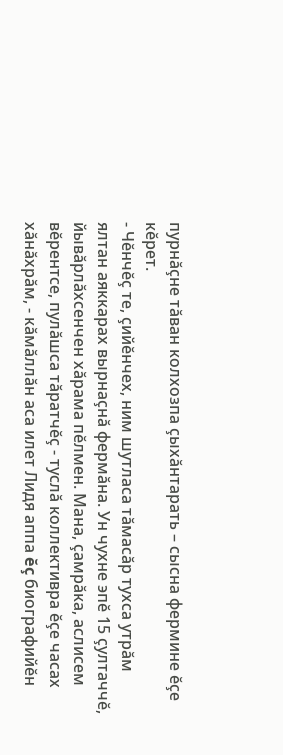пурнăçне тăван колхозпа çыхăнтарать – сысна фермине ĕçе кĕрет.
- Чĕнчĕç те, çийĕнчех, ним шутласа тăмасăр тухса утрăм ялтан аяккарах вырнаçнă фермăна. Ун чухне эпĕ 15 çултаччĕ, йывăрлăхсенчен хăрама пĕлмен. Мана, çамрăка, аслисем вĕрентсе, пулăшса тăратчĕç - туслă коллективра ĕçе часах хăнăхрăм, - кăмăллăн аса илет Лидя аппа ĕç биографийĕн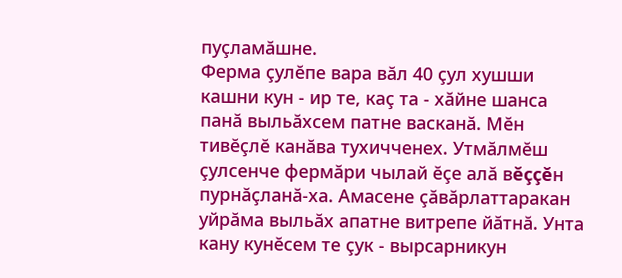пуçламăшне.
Ферма çулĕпе вара вăл 40 çул хушши кашни кун - ир те, каç та - хăйне шанса панă выльăхсем патне васканă. Мĕн тивĕçлĕ канăва тухичченех. Утмăлмĕш çулсенче фермăри чылай ĕçе алă вĕççĕн пурнăçланă-ха. Амасене çăвăрлаттаракан уйрăма выльăх апатне витрепе йăтнă. Унта кану кунĕсем те çук - вырсарникун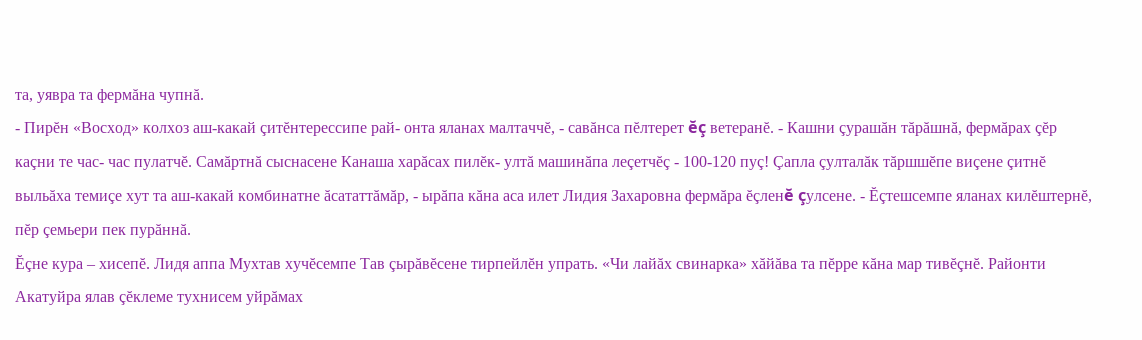та, уявра та фермăна чупнă.
- Пирĕн «Восход» колхоз аш-какай çитĕнтерессипе рай- онта яланах малтаччĕ, - савăнса пĕлтерет ĕç ветеранĕ. - Кашни çурашăн тăрăшнă, фермăрах çĕр каçни те час- час пулатчĕ. Самăртнă сыснасене Канаша харăсах пилĕк- ултă машинăпа леçетчĕç - 100-120 пуç! Çапла çулталăк тăршшĕпе виçене çитнĕ выльăха темиçе хут та аш-какай комбинатне ăсататтăмăр, - ырăпа кăна аса илет Лидия Захаровна фермăра ĕçленĕ çулсене. - Ĕçтешсемпе яланах килĕштернĕ, пĕр çемьери пек пурăннă.
Ĕçне кура – хисепĕ. Лидя аппа Мухтав хучĕсемпе Тав çырăвĕсене тирпейлĕн упрать. «Чи лайăх свинарка» хăйăва та пĕрре кăна мар тивĕçнĕ. Районти Акатуйра ялав çĕклеме тухнисем уйрăмах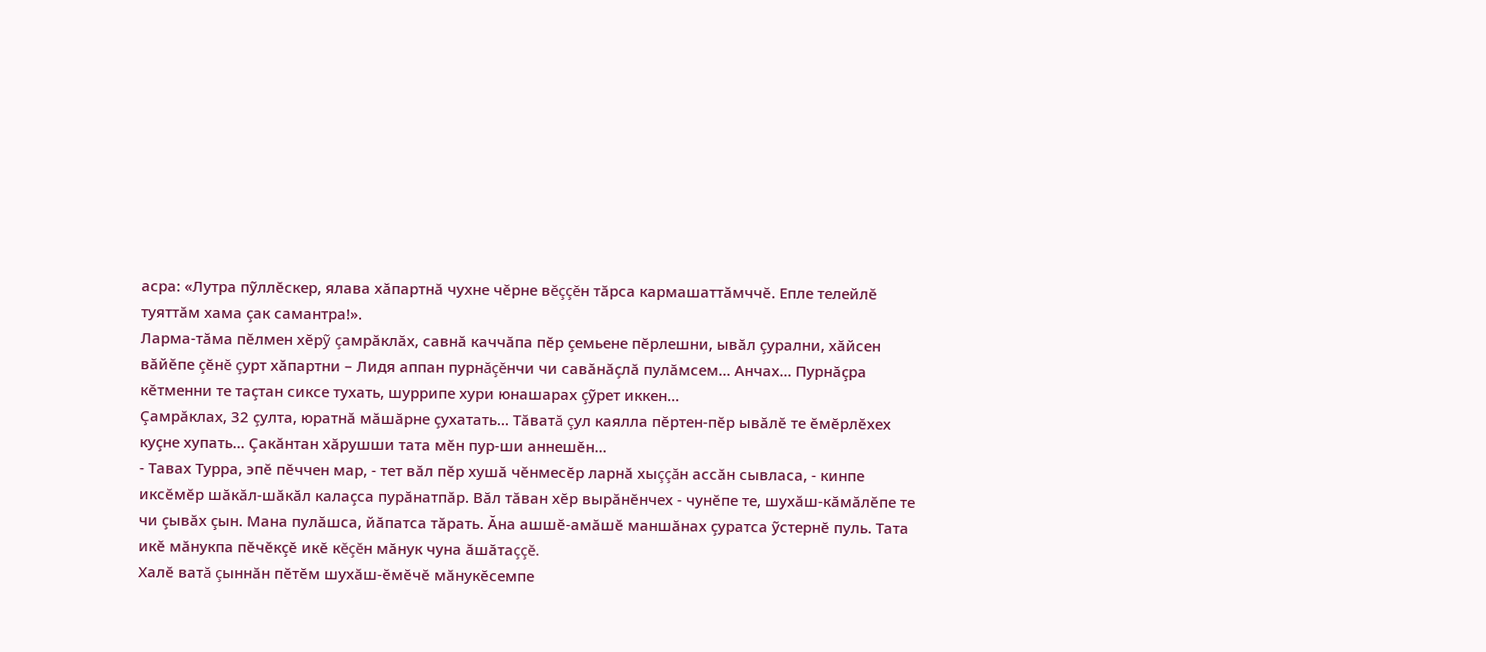асра: «Лутра пỹллĕскер, ялава хăпартнă чухне чĕрне вĕççĕн тăрса кармашаттăмччĕ. Епле телейлĕ туяттăм хама çак самантра!».
Ларма-тăма пĕлмен хĕрỹ çамрăклăх, савнă каччăпа пĕр çемьене пĕрлешни, ывăл çурални, хăйсен вăйĕпе çĕнĕ çурт хăпартни – Лидя аппан пурнăçĕнчи чи савăнăçлă пулăмсем... Анчах... Пурнăçра кĕтменни те таçтан сиксе тухать, шуррипе хури юнашарах çỹрет иккен...
Çамрăклах, 32 çулта, юратнă мăшăрне çухатать... Тăватă çул каялла пĕртен-пĕр ывăлĕ те ĕмĕрлĕхех куçне хупать... Çакăнтан хăрушши тата мĕн пур-ши аннешĕн...
- Тавах Турра, эпĕ пĕччен мар, - тет вăл пĕр хушă чĕнмесĕр ларнă хыççăн ассăн сывласа, - кинпе иксĕмĕр шăкăл-шăкăл калаçса пурăнатпăр. Вăл тăван хĕр вырăнĕнчех - чунĕпе те, шухăш-кăмăлĕпе те чи çывăх çын. Мана пулăшса, йăпатса тăрать. Ăна ашшĕ-амăшĕ маншăнах çуратса ỹстернĕ пуль. Тата икĕ мăнукпа пĕчĕкçĕ икĕ кĕçĕн мăнук чуна ăшăтаççĕ.
Халĕ ватă çыннăн пĕтĕм шухăш-ĕмĕчĕ мăнукĕсемпе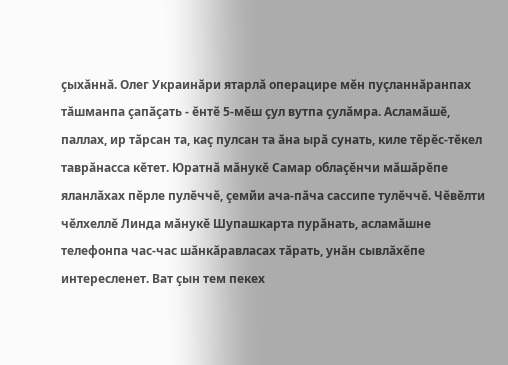çыхăннă. Олег Украинăри ятарлă операцире мĕн пуçланнăранпах тăшманпа çапăçать - ĕнтĕ 5-мĕш çул вутпа çулăмра. Асламăшĕ, паллах, ир тăрсан та, каç пулсан та ăна ырă сунать, киле тĕрĕс-тĕкел таврăнасса кĕтет. Юратнă мăнукĕ Самар облаçĕнчи мăшăрĕпе яланлăхах пĕрле пулĕччĕ, çемйи ача-пăча сассипе тулĕччĕ. Чĕвĕлти чĕлхеллĕ Линда мăнукĕ Шупашкарта пурăнать, асламăшне телефонпа час-час шăнкăравласах тăрать, унăн сывлăхĕпе интересленет. Ват çын тем пекех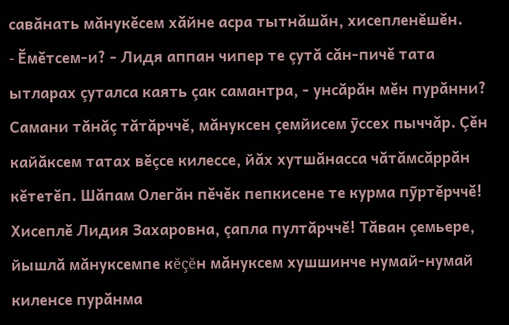савăнать мăнукĕсем хăйне асра тытнăшăн, хисепленĕшĕн.
- Ĕмĕтсем-и? - Лидя аппан чипер те çутă сăн-пичĕ тата ытларах çуталса каять çак самантра, - унсăрăн мĕн пурăнни? Самани тăнăç тăтăрччĕ, мăнуксен çемйисем ỹссех пыччăр. Çĕн кайăксем татах вĕçсе килессе, йăх хутшăнасса чăтăмсăррăн кĕтетĕп. Шăпам Олегăн пĕчĕк пепкисене те курма пỹртĕрччĕ!
Хисеплĕ Лидия Захаровна, çапла пултăрччĕ! Тăван çемьере, йышлă мăнуксемпе кĕçĕн мăнуксем хушшинче нумай-нумай киленсе пурăнма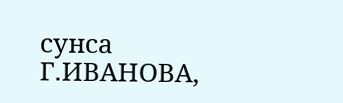сунса
Г.ИВАНОВА,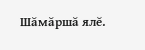Шăмăршă ялĕ.